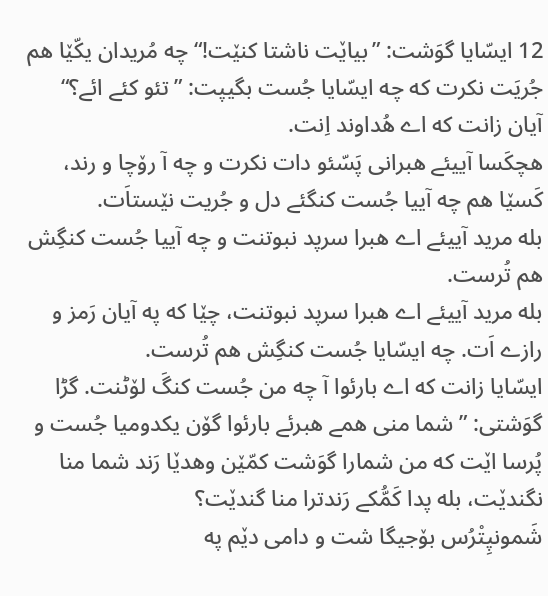12 ایسّایا گوَشت: ”بیاێت ناشتا کنێت!“ چه مُریدان یکّێا هم جُریَت نکرت که چه ایسّایا جُست بگیپت: ”تئو کئے ائے؟“ آیان زانت که اے هُداوند اِنت.
هچکَسا آییئے هبرانی پَسّئو دات نکرت و چه آ رۆچا و رند، کَسێا هم چه آییا جُست کنگئے دل و جُریت نێستاَت.
بله مرید آییئے اے هبرا سرپد نبوتنت و چه آییا جُست کنگِش هم تُرست.
بله مرید آییئے اے هبرا سرپد نبوتنت، چێا که په آیان رَمز و رازے اَت. چه ایسّایا جُست کنگِش هم تُرست.
ایسّایا زانت که اے بارئوا آ چه من جُست کنگَ لۆٹنت. گڑا گوَشتی: ”شما منی همے هبرئے بارئوا گۆن یکدومیا جُست و پُرسا اێت که من شمارا گوَشت کمّێن وهدێا رَند شما منا نگندێت، بله پدا کَمُّکے رَندترا منا گندێت؟
شَمونپِتْرُس بۆجیگا شت و دامی دێم په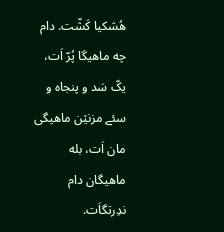هُشکیا کَشّت. دام چه ماهیگا پُرّ اَت، یکّ سَد و پنجاه و سئے مزنێن ماهیگی مان اَت، بله ماهیگان دام ندِرتگاَت.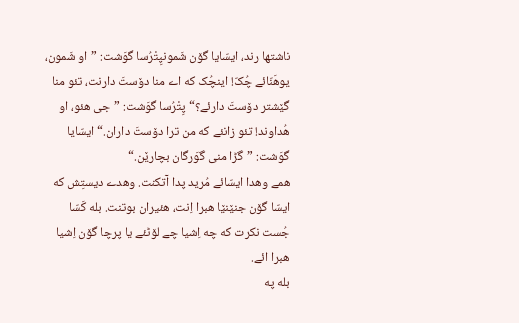ناشتها رند، ایسّایا گۆن شَمونپِتْرُسا گوَشت: ”او شَمون، یوهَنّائے چُکّ! اینچُک که اے منا دۆستَ دارنت، تئو منا گێشتر دۆستَ دارئے؟“ پِتْرُسا گوَشت: ”جی هئو، او هُداوند! تئو زانئے که من ترا دۆستَ داران.“ ایسّایا گوَشت: ”گڑا منی گوَرگان بچارێن.“
همے وهدا ایسّائے مُرید پدا آتکنت. وهدے دیستِش که ایسّا گۆن جنێنێا هبرا اِنت، هئیران بوتنت. بله کَسّا جُست نکرت که چه اِشیا چے لۆٹئے یا پرچا گۆن اِشیا هبرا ائے.
بله په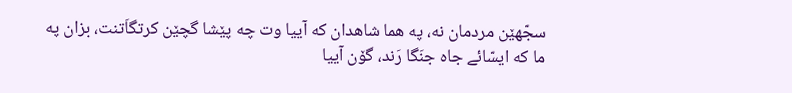سجّهێن مردمان نه، په هما شاهدان که آییا وت چه پێشا گچێن کرتگاَتنت، بزان په ما که ایسّائے جاه جنَگا رَند، گۆن آییا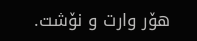هۆر وارت و نۆشت.